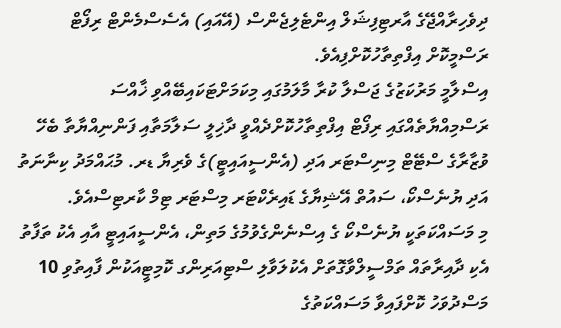ދިވެހިރާއްޖޭގެ އާރޓިފިޝަލް އިންޓެލިޖެންސް (އޭއައި) އެސެސްމެންޓް ރިފޯޓް ރަސްމީކޮށް އިފްތިތާހުކޮށްފިއެވެ.
އިސްލާމީ މަރުކަޒުގެ ޖަސްލާ ކުރާ މާލަމުގައި މިކަމަށްޓަކައިބޭއްވި ޚާއްސަ ރަސްމިއްޔާތެއްގައި ރިފޯޓް އިފްތިތާހުކޮށްދެއްވީ ދާޚިލީ ސަލާމަތާއި ފަންނިއްޔާތާ ބެހޭ ވުޒާރާގެ ސްޓޭޓް މިނިސްޓަރ އަދި (އެންސީއައިޓީ)ގެ ވެރިޔާ ޑރ. މުޙައްމަދު ކިނާނަތު އަދި ޔުނެސްކޯ، ސައުތް އޭޝިޔާގެ ޑައިރެކްޓަރ މިސްޓަރ ޓިމް ކާރޓިސްއެވެ.
މި މަސައްކަތަކީ ޔުނެސްކޯ ގެ އިސްނެންގެވުމުގެ މަތިން، އެންސީއައިޓީ އާއި އެކު ތަފާތު އެކި ދާއިރާތައް ތަމްސީލްވާގޮތަށް އެކުލަވާލި ސްޓިއަރިންގ ކޮމިޓީއަކުން ފާއިތުވި 10 މަސްދުވަހު ކޮށްފައިވާ މަސައްކަތުގެ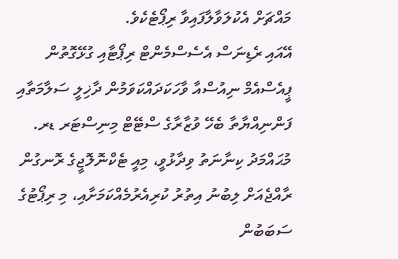މައްޗަށް އެކުލަވާލާފައިވާ ރިޕޯޓެކެވެ.
އޭއައި ރެޑިނަސް އެސެސްމެންޓް ރިޕޯޓާއި ގުޅޭގޮތުން ޕީއެސްއެމް ނިއުސްއާ ވާހަކަދައްކަވަމުން ދާޚިލީ ސަލާމަތާއި ފަންނިއްޔާތާ ބެހޭ ވުޒާރާގެ ސްޓޭޓް މިނިސްޓަރ ޑރ. މުޙައްމަދު ކިނާނަތު ވިދާޅުވީ، މިއީ ޓެކްނޮލޮޖީގެ ރޮނގުން ރާއްޖެއަށް ލިބުނު އިތުރު ކުރިއެރުމެއްކަމަށާއި، މި ރިޕޯޓުގެ ސަބަބުން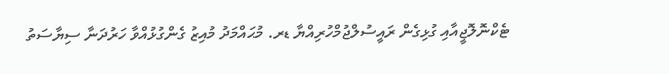ޓެކްނޮލޮޖީއާއި ގުޅިގެން ރައީސުލްޖުމްހުރިއްޔާ ޑރ. މުޙައްމަދު މުއިޒު ގެންގުޅުއްވާ ހަރުދަނާ ސިޔާސަތު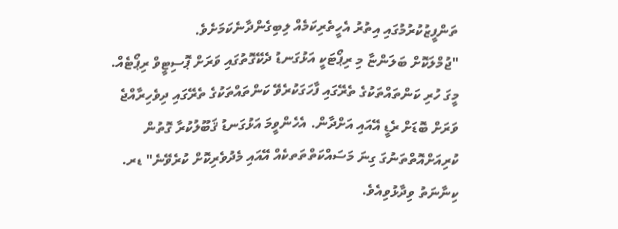ތަންފީޒުކުރުމުގައި އިތުރު އެހީތެރިކަމެއް ލިބިގެންދާނެކަމަށެވެ.
"ޖުމްލަކޮށް ބަލަންޏާ މި ރިޕޯޓަކީ އަޅުގަނޑު ދެކޭގޮތުގައި ވަރަށް ޕޮސިޓީވް ރިޕޯޓެއް. މީގަ ހުރި ކަންތައްތަކުގެ ތެރޭގައި ފާހަގަކުރެވޭ ކަންތައްތަކުގެ ތެރޭގައި ދިވެހިރާއްޖެ ވަރަށް ބޮޑަށް ރެޑީ އޭއައި އަށްދާން. އެހެންވީމަ އަޅުގަނޑު ޤަބޫލުކުރާ ގޮތުން ކުރިއަށްއޮތްތަނުގަ ގިނަ މަސައްކަތްތަތކެއް އޭއައި މެދުވެރިކޮށް ކުރެވޭނެ" ޑރ. ކިނާނަތު ވިދާޅުވިއެވެ.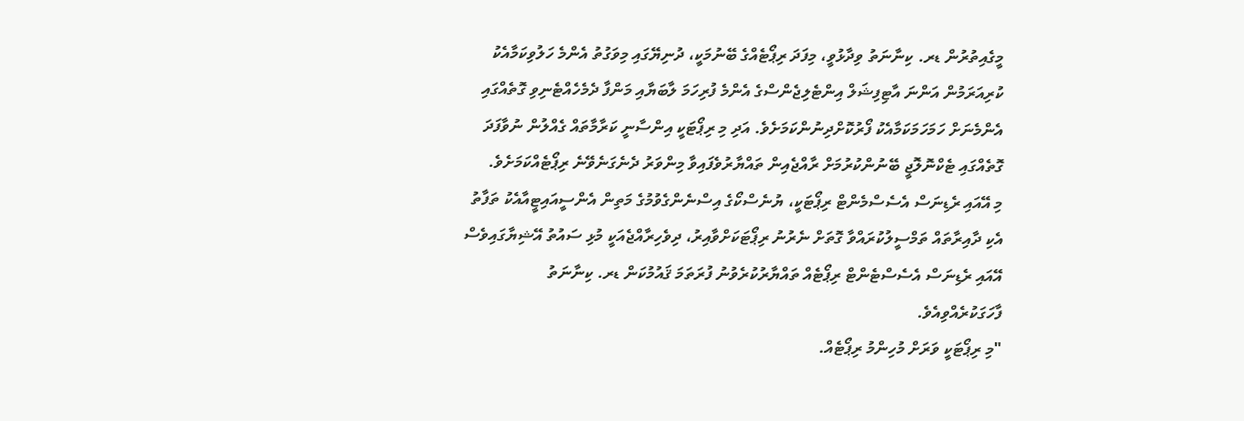މީގެއިތުރުން ޑރ. ކިނާނަތު ވިދާޅުވީ، މިފަދަ ރިޕޯޓެއްގެ ބޭނުމަކީ، ދުނިޔޭގައި މިވަގުތު އެންމެ ހަލުވިކަމާއެކު ކުރިއަރަމުން އަންނަ އާޓިފިޝަލް އިންޓެލިޖެންސްގެ އެންމެ ފުރިހަމަ ލާބަޔާއި މަންފާ ދެމެހެއްޓެނިވި ގޮތެއްގައި އެންމެނަށް ހަމަހަމަކަމާއެކު ފޯރުކޮށްދިނުންކަމަށެވެ. އަދި މި ރިޕޯޓަކީ އިންސާނީ ކަރާމާތައް ގެއްލުން ނުވާފަދަ ގޮތެއްގައި ޓެކްނޮލޮޖީ ބޭނުންކުރުމަށް ރާއްޖެއިން ތައްޔާރުވެފައިވާ މިންވަރު ދެނެގަނެވޭނެ ރިޕޯޓެއްކަމަށެވެ.
މި އޭއައި ރެޑިނަސް އެސެސްމެންޓް ރިޕޯޓަކީ، ޔުނެސްކޯގެ އިސްނެންގެވުމުގެ މަތިން އެންސީއައިޓީއާއެކު ތަފާތު އެކި ދާއިރާތައް ތަމްސީލުކުރައްވާ ގޮތަށް ނެރުނު ރިޕޯޓަކަށްވާއިރު، ދިވެހިރާއްޖެއަކީ މުޅި ސައުތު އޭޝިޔާގައިވެސް އޭއައި ރެޑިނަސް އެސެސްޓެންޓް ރިޕޯޓެއް ތައްޔާރުކުރެވުނު ފުރަތަމަ ޤައުމުކަން ޑރ. ކިނާނަތު ފާހަގަކުރެއްވިއެވެ.
"މި ރިޕޯޓަކީ ވަރަށް މުހިންމު ރިޕޯޓެއް.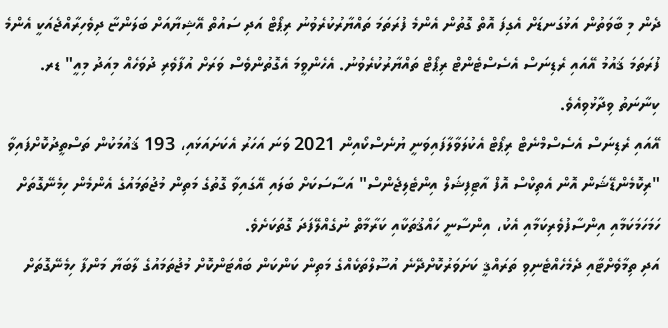ދެން މި ބާވަތުން އަޅުގަނޑަށް އެގިފަ އޮތް ގޮތުން އެންމެ ފުރަތަމަ ތައްޔާރުކުރެވުނު ރިޕޯޓް އަދި ސައުތް އޭޝިޔާއަށް ބަލަންޏާ ދިވެހިރާއްޖެއަކީ އެންމެ ފުރަތަމަ ޤައުމު އޭއައި ރެޑިނަސް އެސެސްޓެންޓް ރިޕޯޓް ތައްޔާރުކުރެވުނު. އެހެންވީމަ އެގޮތުންވެސް ވަރަށް އުފާވެރި ދުވަހެއް މިއަދު މިއީ" ޑރ. ކިނާނަތު ވިދާޅުވިއެވެ.
އޭއައި ރެޑިނަސް އެސެސްމްނެޓް ރިޕޯޓް އެކުލަވާލާފައިވަނީ ޔުނެސްކޯއިން 2021 ވަނަ އަހަރު އެކަށައަޅައި، 193 ޤައުމަކުން ތަސްތީދުކޮށްފައިވާ "ރިކޮމެންޑޭޝަން އޮން އެތިކްސް އޮފް އާޓިފިޝަލް އިންޓެލިޖެންސް" އަސާސަކަށް ބަލައި އޭގައިވާ ގޮތުގެ މަތިން މުޖުތަމައުގެ އެންމެން ހިމެނޭގޮތަށް ހަމަހަމަކަމާއި އިންސާފުވެރިކަމާއި އެކު، އިންސާނީ ހައްޤުތަކާއި ކަރާމާތް ނުގެއްލޭފަދަ ގޮތަކަށެވެ.
އަދި ތިމާވެށްޓާއި ދެމެހެއްޓެނިވި ތަރައްޤީ ކަށަވަރުކޮށްދޭނެ އުސޫލްތަކެއްގެ މަތިން ކަންކަން ބައްޓަންކޮށް މުޖުތަމައުގެ ލާބަޔާ މަންފާ ހިމެނޭގޮތަށް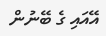އޭއައި ގެ ބޭނުން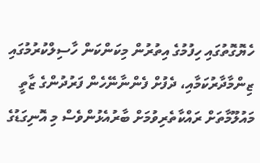ހެޔޮގޮތުގައި ހިފުމުގެ އިތުރުން މިކަންކަން ހާސިލްކުރުމުގައި ޒިންމާދާރުކަމާއި، ދެފުށް ފެންނާނޭހެން ފަރުދުންގެ ޒާތީ މައުލޫމާތަށް ރައްކާތެރިވުމަށް ބާރުއެޅުންވެސް މި އޮނިގަޑުގެ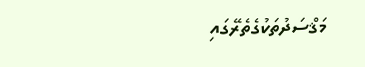މަޤްސަދުތަކުގެތެރޭގައި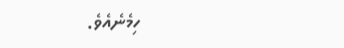ހިމެނެއެވެ.